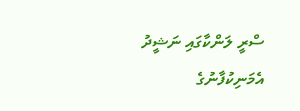ސްރީ ލަންކާގައި ނަޝީދު އެމަނިކުފާނުގެ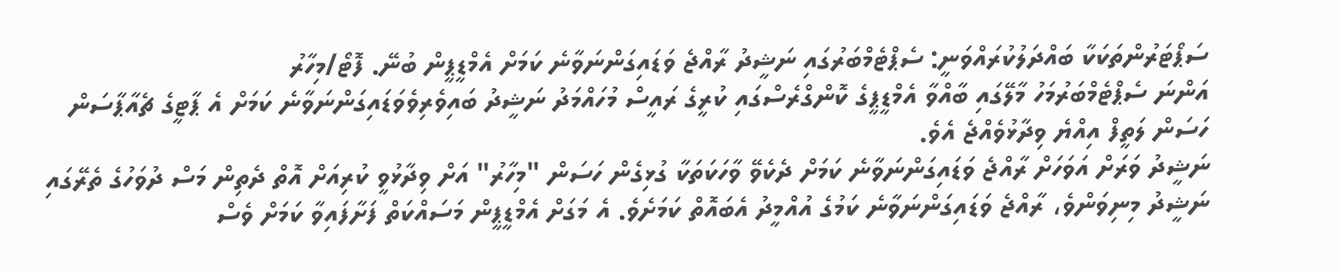ސަޕޯޓަރުންތަކަކާ ބައްދަލުކުރައްވަނީ: ސެޕްޓެމްބަރުގައި ނަޝީދު ރާއްޖެ ވަޑައިގަންނަވާނެ ކަމަށް އެމްޑީޕީން ބުނޭ. ފޮޓޯ/މިހާރު
އަންނަ ސެޕްޓެމްބަރުމަހު މާލޭގައި ބާއްވާ އެމްޑީޕީގެ ކޮންގްރެސްގައި ކުރީގެ ރައީސް މުހައްމަދު ނަޝީދު ބައިވެރިވެވަޑައިގަންނަވާނެ ކަމަށް އެ ޕާޓީގެ ޗެއާޕާސަން ހަސަން ލަތީފް އިއްޔެ ވިދާޅުވެއްޖެ އެވެ.
ނަޝީދު ވަރަށް އަވަހަށް ރާއްޖެ ވަޑައިގަންނަވާނެ ކަމަށް ދެކެވޭ ވާހަކަތަކާ ގުޅިގެން ހަސަން "މިހާރު" އަށް ވިދާޅުވީ ކުރިއަށް އޮތް ދެތިން މަސް ދުވަހުގެ ތެރޭގައި ނަޝީދު މިނިވަންވެ، ރާއްޖެ ވަޑައިގަންނަވާނެ ކަމުގެ އުއްމީދު އެބައޮތް ކަމަށެވެ. އެ މަގަށް އެމްޑީޕީން މަސައްކަތް ފަށާފައިވާ ކަމަށް ވެސް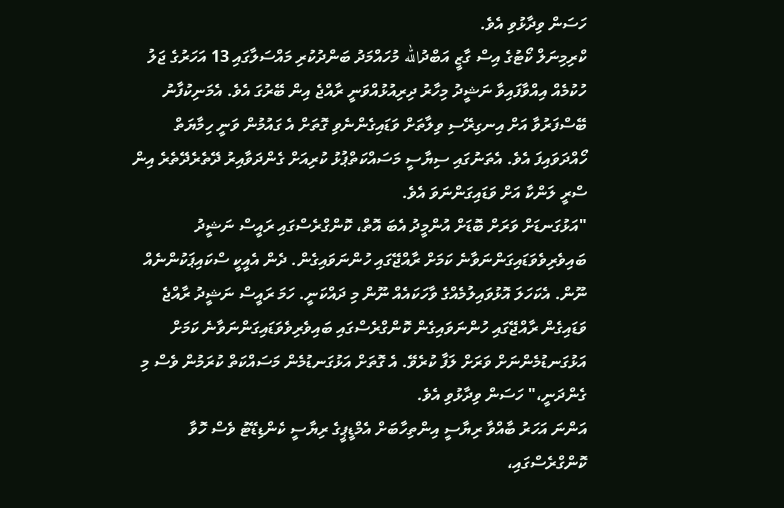ހަސަން ވިދާޅުވި އެވެ.
ކްރިމިނަލް ކޯޓުގެ އިސް ގާޒީ އަބްދުالله މުހައްމަދު ބަންދުކުރި މައްސަލާގައި 13 އަހަރުގެ ޖަލު ހުކުމެއް އިއްވާފައިވާ ނަޝީދު މިހާރު ދިރިއުޅުއްވަނީ ރާއްޖެ އިން ބޭރުގަ އެވެ. އެމަނިކުފާނު ބޭސްފަރުވާ އަށް އިނގިރޭސި ވިލާތަށް ވަޑައިގެންނެވި ގޮތަށް އެ ގައުމުން ވަނީ ހިމާޔަތް ހޯއްދަވައިފަ އެވެ. އެތަނުގައި ސިޔާސީ މަސައްކަތްޕުޅު ކުރިއަށް ގެންދަވާއިރު ދޭތެރެދޭތެރެ އިން ސްރީ ލަންކާ އަށް ވަޑައިގަންނަވަ އެވެ.
"އަޅުގަނޑަށް ވަރަށް ބޮޑަށް އުންމީދު އެބަ އޮތް، ކޮންގްރެސްގައި ރައީސް ނަޝީދު ބައިވެރިވެވަޑައިގަންނަވާނެ ކަމަށް ރާއްޖޭގައި ހުންނަވައިގެން. ދެން އެއީކީ ސްކައިޕަކުންނެއް ނޫން. އެކަހަލަ އޮޅުވައިލުމެއްގެ ވާހަކައެއް ނޫން މި ދައްކަނީ. ހަމަ ރައީސް ނަޝީދު ރާއްޖެ ވަޑައިގެން ރާއްޖޭގައި ހުންނަވައިގެން ކޮންގްރެސްގައި ބައިވެރިވެވަޑައިގަންނަވާނެ ކަމަށް އަޅުގަނޑުމެންނަށް ވަރަށް ލަފާ ކުރެވޭ. އެ ގޮތަށް އަޅުގަނޑުމެން މަސައްކަތް ކުރަމުން ވެސް މި ގެންދަނީ،" ހަސަން ވިދާޅުވި އެވެ.
އަންނަ އަހަރު ބާއްވާ ރިޔާސީ އިންތިހާބަށް އެމްޑީޕީގެ ރިޔާސީ ކެންޑިޑޭޓު ވެސް ހޮވާ ކޮންގްރެސްގައި،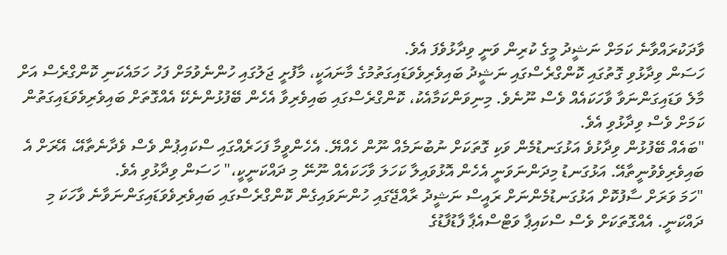ވާދަކުރައްވާނެ ކަމަށް ނަޝީދު މީގެ ކުރިން ވަނީ ވިދާޅުވެފަ އެވެ.
ހަސަން ވިދާޅުވި ގޮތުގައި ކޮންގްރެސްގައި ނަޝީދު ބައިވެރިވެވަޑައިގަތުމުގެ މާނައަކީ، މާފުށީ ޖަލުގައި ހުންނެވުމަށް ފަހު ހަމައެކަނި ކޮންގްރެސް އަށް މާލެ ވަޑައިގަންނަވާ ވާހަކައެއް ވެސް ނޫނެވެ. މިނިވަންކަމާއެކު، ކޮންގްރެސްގައި ބައިވެރިވާ އެހެން ބޭފުޅުންނެކޭ އެއްގޮތަށް ބައިވެރިވެވަޑައިގަތުން ކަމަށް ވެސް ވިދާޅުވި އެވެ.
"ބައެއް ބޭފުޅުން ވިދާޅުވެ އަޅުގަނޑުމެން ވަކި ގޮތަކަށް ނުބުނަމެއް ނޫން ހެއްޔޭ. އެހެންވީމާ ފަހަރެއްގައި ސްކައިޕުން ވެސް ވެދާނެތާއޭ، އޭރަށް އެ ބައިވެރިވެވުނީތާއޭ. އަޅުގަނޑު މިދަންނަވަނީ އެހެން އޮޅުވައިލާ ކަހަލަ ވާހަކައެއް ނޫނޭ މި ދައްކަނީކީ،" ހަސަން ވިދާޅުވި އެވެ.
"ހަމަ ވަރަށް ސާފުކޮށް އަޅުގަނޑުމެންނަށް ރައީސް ނަޝީދު ރާއްޖޭގައި ހުންނަވައިގެން ކޮންގްރެސްގައި ބައިވެރިވެވަޑައިގަންނަވާނެ ވާހަކަ މި ދައްކަނީ. އެއްގޮތަކަށް ވެސް ސްކައިޕާ ވަޓްސްއެޕާ ފާޑުފާޑުގެ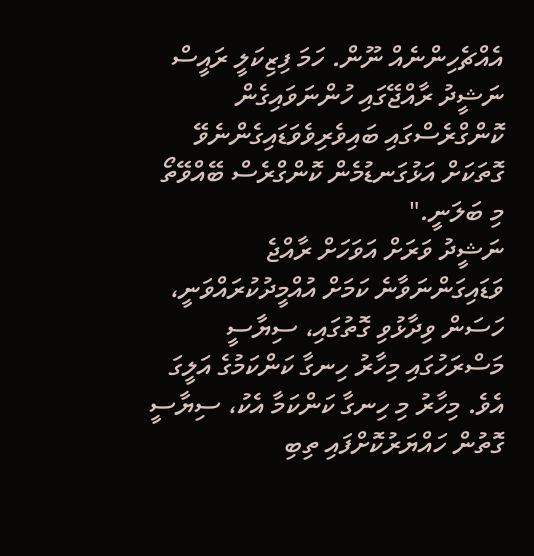އެއްޗެހިންނެއް ނޫން. ހަމަ ފިޒިކަލީ ރައީސް ނަޝީދު ރާއްޖޭގައި ހުންނަވައިގެން ކޮންގްރެސްގައި ބައިވެރިވެވަޑައިގެންނެވޭ ގޮތަކަށް އަޅުގަނޑުމެން ކޮންގްރެސް ބޭއްވޭތޯ މި ބަލަނީ."
ނަޝީދު ވަރަށް އަވަހަށް ރާއްޖެ ވަޑައިގަންނަވާނެ ކަމަށް އުއްމީދުކުރައްވަނީ، ހަސަން ވިދާޅުވި ގޮތުގައި، ސިޔާސީ މަސްރަހުގައި މިހާރު ހިނގާ ކަންކަމުގެ އަލީގަ އެވެ. މިހާރު މި ހިނގާ ކަންކަމާ އެކު، ސިޔާސީ ގޮތުން ހައްޔަރުކޮށްފައި ތިބި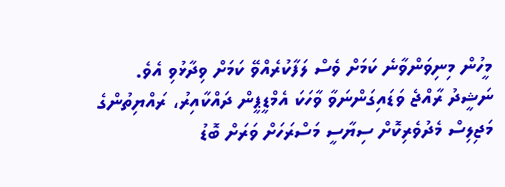މީހުން މިނިވަންވާނެ ކަމަށް ވެސް ލަފާކުރެއްވޭ ކަމަށް ވިދާޅުވި އެވެ.
ނަޝީދު ރާއްޖެ ވަޑައިގަންނަވާ ވާހަކަ އެމްޑީޕީން ދައްކާއިރު، ރައްޔިތުންގެ މަޖިލިސް މެދުވެރިކޮށް ސިޔާސީ މަސްރަހަށް ވަރަށް ބޮޑު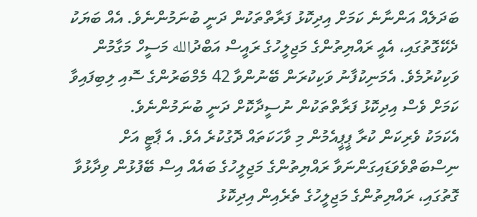ބަދަލެއް އަންނާނެ ކަމަށް އިދިކޮޅު ފަރާތްތަކުން ދަނީ ބުނަމުންނެވެ. އެއް ބަޔަކު ދެކޭގޮތުގައި، އެއީ ރައްޔިތުންގެ މަޖިލީހުގެ ރައީސް އަބްދުالله މަސީހް މަގާމުން ވަކިކުރުމެވެ. އެމަނިކުފާނު ވަކިކުރަން ބޭނުންވާ 42 މެމްބަރުންގެ ސޮއި ލިބިފައިވާ ކަމަށް ވެސް އިދިކޮޅު ފަރާތްތަކުން ނުސީދާކޮށް ދަނީ ބުނަމުންނެވެ.
އެކަމަކު ވެރިކަން ކުރާ ޕީޕީއެމުން މި ވާހަކަތައް ދޮގުކުރެ އެވެ. އެ ޕާޓީ އަށް ނިސްބަތްވެވަޑައިގަންނަވާ ރައްޔިތުންގެ މަޖިލީހުގެ ބައެއް އިސް ބޭފުޅުން ވިދާޅުވާ ގޮތުގައި، ރައްޔިތުންގެ މަޖިލީހުގެ ތެރެއިން އިދިކޮޅު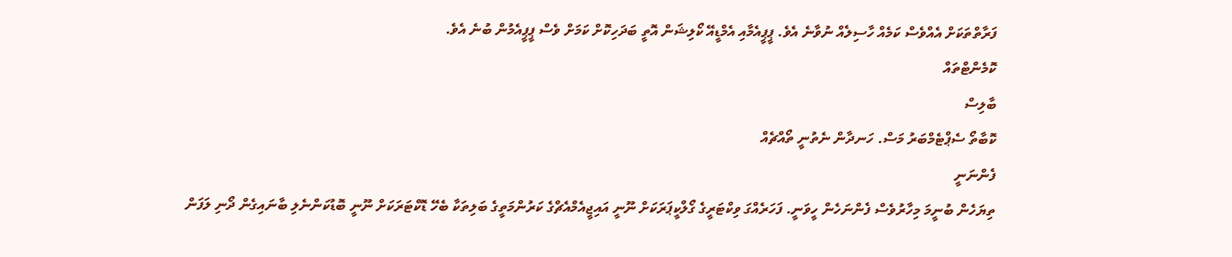ފަރާތްތަކަށް އެއްވެސް ކަމެއް ހާސިލެއް ނުވާނެ އެވެ. ޕީޕީއެމާއި އެމްޑީއޭ ކޯލިޝަން އޮތީ ބަދަހިކޮށް ކަމަށް ވެސް ޕީޕީއެމުން ބުނެ އެވެ.
ކޮމެންޓްތައް
ބާލިސް
ކޮބާތޯ ސެޕްޓެމްބަރު މަސް. ހަނދާން ނެތުނީ ތޯއްޗެއް
ފެންނަނީ
ތިޔަހެން ބުނީމަ މިހާރުވެސް ފެންނަހެން ހީވަނީ. ފަހަރެއްގަ ވިކްޓަރީގެ ގޯލްކީޕަރަކަށް ނޫނީ އައިޖީއެމްއެޗްގެ ކަރުންމަތީގެ ބަލިތަކާ ބެހޭ ޑޮކްޓަރަކަށް ނޫނީ ބޮޑުކަންނެލި ބާނައިގެން ދޯނި ލަފަން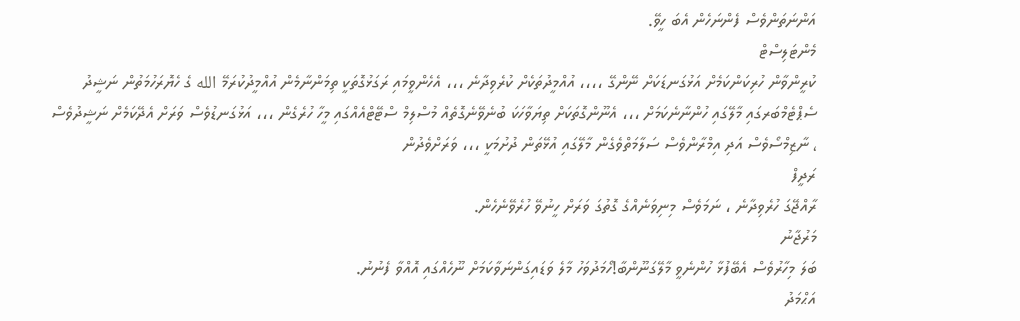އަންނަތަންވެސް ފެންނަހެން އެބަ ހީވޭ.
މެންޓަލިސްޓް
ކުރީންވާން ހުރިކަންކަމެށް އަޅުގަނޑަކަށް ނޭންގޭ ،،،، އުއްމީދުތަކެށް ކުރެވިދާނެ ،،، އެހެންވީމައި ރަގަޅުގޮތަކީ ތިމަންނާމެން އުއްމީދުކުރަމޭ الله ގެ ހެޔޮރަހުމަތުން ނަޝީދު ސެޕްޓެމްބަރގައި މާލޭގައި ހުންނާނެކަމަށް ،،، އެނޫންގޮތަކަށް ތިޔަވާހަކަ ބުނެވޭނެގޮތެއް މުސްލިމް ސްޓޭޓްއެއްގައި މީހާ ހުރެގެން ،،، އަޅުގަނޑުވެސް ވަރަށް އެދޭކަމެށް ނަޝީދުވެސް ، ނާޒިމްސޯވެސް އަދި އިމްރާންވެސް ސަލާމަތްވެގެން މާލޭގައި އުޅޭތަން ދުށުމަކީ ،،، ވަރަށްވެދުން
ރަދީފް
ރާއްޖޭގަ ހުރެވިދާނެ ، ނަމަވެސް މިނިވަނެއްގެ ގޮތުގަ ވަރަށް ހީނުވޭ ހުރެވޭނެހެން.
މަރުޖާނު
ބަލަ މިހާރުވެސް އެބޭފުޅާ ހުންނެވީ މާލޭގަނޫންބާ!ހޯމަދުވަހު މާލެ ވަޑައިގަންނަވާކަމަށް ނޫހެއްގައި އޮއްވާ ފެނުނު.
އަޙްމަދު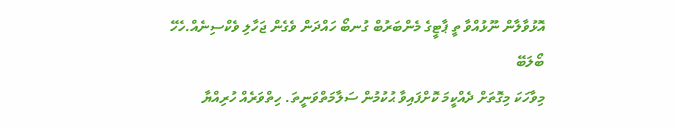އޮޅުވާލާން ނޫޅުއްވާ ތީ ޕާޓީގެ މެންބަރުބް ގުނބޯ ހައްދަން ވެގެން ޖަހާލި ވެކްސިނެއް.ހެހޭ
ބޯލަބޭ
މިވާހަކަ މިގޮތަށް ދެއްކީމަ ކޮށްފައިވާ ޙުކުމުން ސަލާމަތްވަނީތަ. ހިތްވަރެއް ހުރިއްޔާ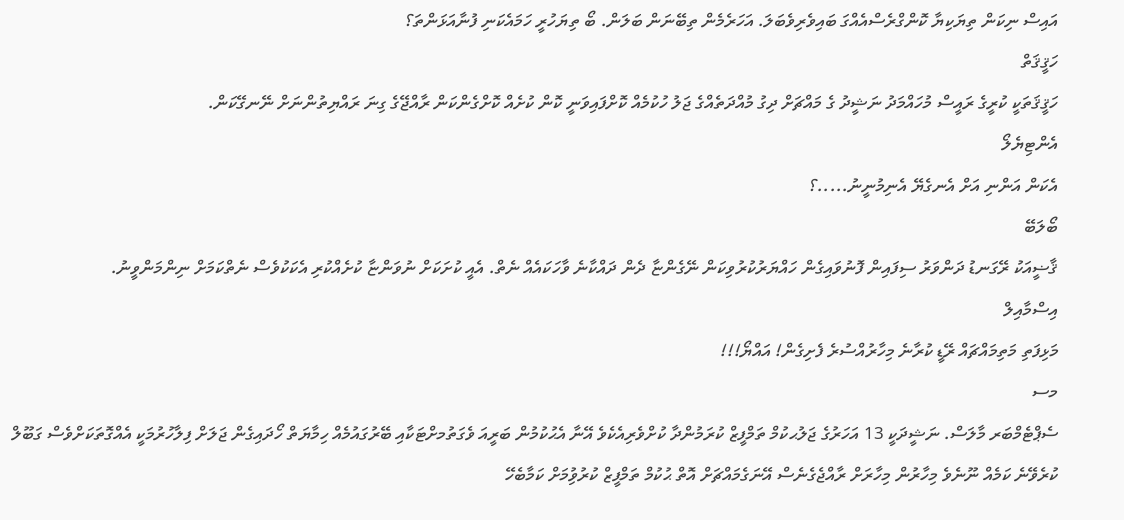އައިސް ނިކަން ތިޔަކިޔާ ކޮންގްރެސްއެއްގަ ބައިވެރިވެބަލަ. އަހަރެމެން ތިބޭނަން ބަލަން. ބޯ ތިޔަހުރީ ހަމައެކަނި ފުނާއަޅަންތަ؟
ހަޤީޤަތް
ހަޤީޤަތަކީ ކުރީގެ ރައީސް މުހައްމަދު ނަޝީދު ގެ މައްޗަށް ދިގު މުއްދަތެއްގެ ޖަލު ހުކުމެއް ކޮށްފައިވަނީ ކޮން ކުށެއް ކޮށްގެންކަން ރާއްޖޭގެ ގިނަ ރައްޔިތުންނަށް ނޭނގޭކަން.
އެންޓިޔެލޯ
އެކަން އަންނި އަށް އެނގެޔޭ އެނިމުނީނު.....؟
ބޯލަބޭ
ޤާޟީއަކު ރޭގަނޑު ދަންވަރު ސިފައިން ފޮނުވައިގެން ހައްޔަރުކުރުވިކަން ނޭގެންޏާ ދެން ދައްކާނެ ވާހަކައެއް ނެތް. އެއީ ކުށަކަށް ނުވަންޏާ ކުށެއްކުރި އެކަކުވެސް ނެތްކަމަށް ނިންމަންވީނު.
އިސްމާއިލް
މަޅިފަތި މަތިމައްޗައް ރޭޑީ ކުރާނެ މިހާރުއްސުރެ ފެށިގެން! އައްޔޯ!!!
މސ
ސެޕްޓެމްބަރ މާލަސް. ނަޝީދަކީ 13 އަހަރުގެ ޖަލުޙކުމް ތަމްފީޒް ކުރަމުންދާ ކުށްވެރިއެކެވެ އޭނާ އެޙުކުމުން ބަރީއަ ވެގަތުމށްޓަކާއި ބޭރުގައުމެއް ހިމާޔަތް ހޯދައިގެން ޖަލަށް ފިލާހުރުމަކީ އެއްގޮތަކަށްވެސް ގަބޫލް ކުރެވޭނެ ކަމެއް ނޫނެވެ މިހާރުން މިހާރަށް ރާއްޖެގެނެސް އޭނަގެމައްޗަށް އޮތް ޙުކުމް ތަމްފީޒް ކުރުވިުމަށް ކަމާބެހޭ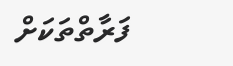ފަރާތްތަކަށް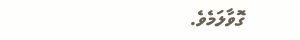ގޮވާލަމެވެ.